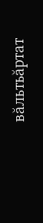вăльтьăртат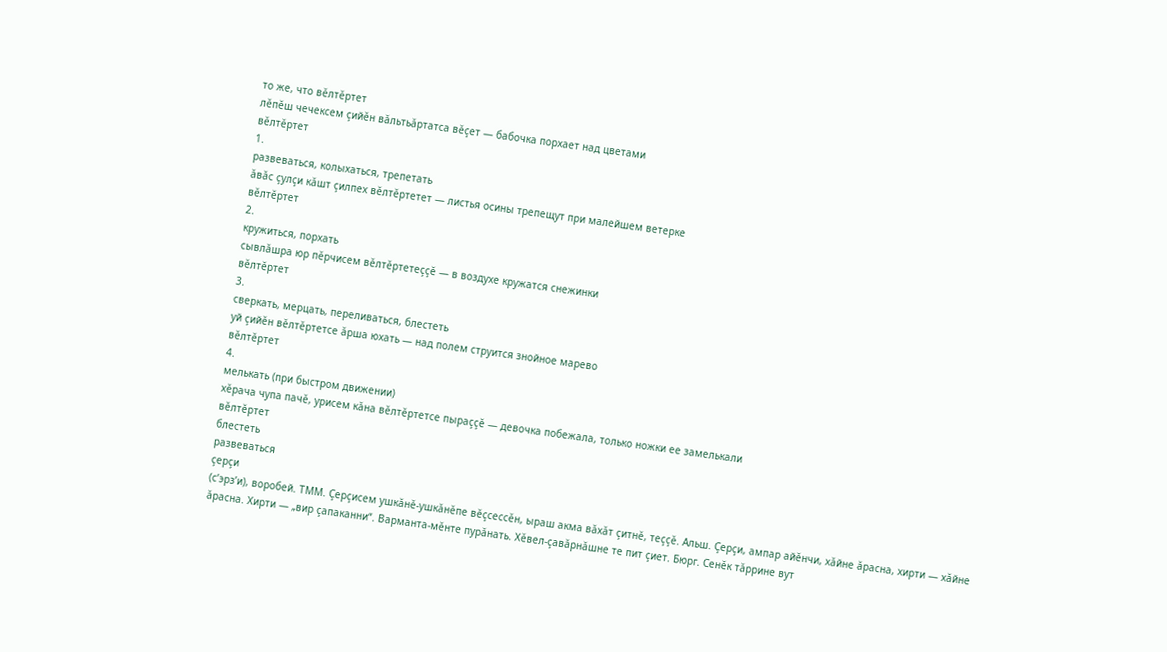то же, что вĕлтĕртет
лĕпĕш чечексем çийĕн вăльтьăртатса вĕçет — бабочка порхает над цветами
вĕлтĕртет
1.
развеваться, колыхаться, трепетать
ăвăс çулçи кăшт çилпех вĕлтĕртетет — листья осины трепещут при малейшем ветерке
вĕлтĕртет
2.
кружиться, порхать
сывлăшра юр пĕрчисем вĕлтĕртетеççĕ — в воздухе кружатся снежинки
вĕлтĕртет
3.
сверкать, мерцать, переливаться, блестеть
уй çийĕн вĕлтĕртетсе ăрша юхать — над полем струится знойное марево
вĕлтĕртет
4.
мелькать (при быстром движении)
хĕрача чупа пачĕ, урисем кăна вĕлтĕртетсе пыраççĕ — девочка побежала, только ножки ее замелькали
вĕлтĕртет
блестеть
развеваться
çерçи
(с’эрз’и), воробей. ТММ. Çерçисем ушкăнĕ-ушкăнĕпе вĕçсессĕн, ыраш акма вăхăт çитнĕ, теççĕ. Альш. Çерçи, ампар айĕнчи, хăйне ăрасна, хирти — хăйне ăрасна. Хирти — „вир çапаканни“. Варманта-мĕнте пурăнать. Хĕвел-çавăрнăшне те пит çиет. Бюрг. Сенĕк тăррине вут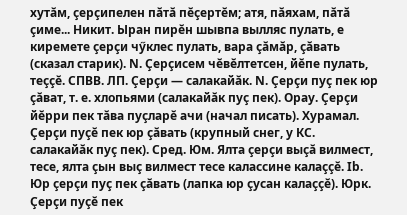хутăм, çерçипелен пăтă пĕçертĕм; атя, пăяхам, пăтă çиме... Никит. Ыран пирĕн шывпа вылляс пулать, е киремете çерçи чӳклес пулать, вара çăмăр, çăвать (сказал старик). N. Çерçисем чĕвĕлтетсен, йĕпе пулать, теççĕ. СПВВ. ЛП. Çерçи — салакайăк. N. Çерçи пуç пек юр çăват, т. е. хлопьями (салакайăк пуç пек). Орау. Çерçи йĕрри пек тăва пуçларĕ ачи (начал писать). Хурамал. Çерçи пуçĕ пек юр çăвать (крупный снег, у КС. салакайăк пуç пек). Сред. Юм. Ялта çерçи выçă вилмест, тесе, ялта çын выç вилмест тесе калассине калаççĕ. Ib. Юр çерçи пуç пек çăвать (лапка юр çусан калаççĕ). Юрк. Çерçи пуçĕ пек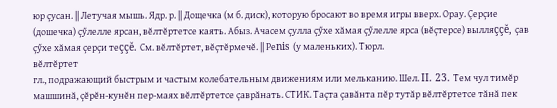юр çусан. || Летучая мышь. Ядр. р. || Дощечка (м б. диск), которую бросают во время игры вверх. Орау. Çерçие (дошечка) çӳлелле ярсан, вĕлтĕртетсе каять. Абыз. Ачасем çулла çӳхе хăмая çӳлелле ярса (вĕçтерсе) вылляççĕ, çав çӳхе хăмая çерçи теççĕ. См. вĕлтĕртет, вĕçтĕрмечĕ. || Реnis (у маленьких). Тюрл.
вĕлтĕртет
гл., подражающий быстрым и частым колебательным движениям или мельканию. Шел. II. 23. Тем чул тимĕр машшинă, çĕрĕн-кунĕн пер-маях вĕлтĕртетсе çаврăнать. СТИК. Таçта çавăнта пĕр тутăр вĕлтĕртетсе тăнă пек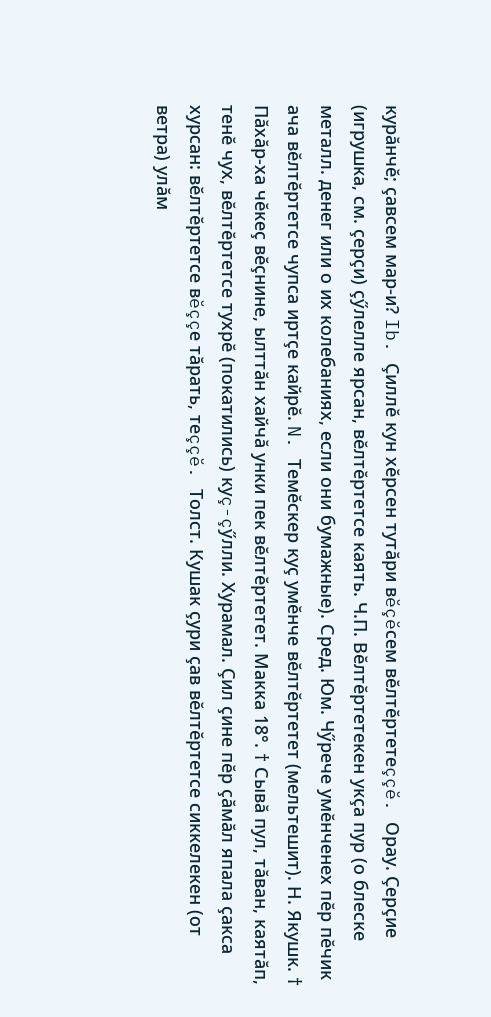курăнчĕ; çавсем мар-и? Ib. Çиллĕ кун хĕрсен тутăри вĕçĕсем вĕлтĕртетеççĕ. Орау. Çерçие (игрушка, см. çерçи) çӳлелле ярсан, вĕлтĕртетсе каять. Ч.П. Вĕлтĕртетекен укçа пур (о блеске металл. денег или о их колебаниях, если они бумажные). Сред. Юм. Чӳрече умĕнченех пĕр пĕчик ача вĕлтĕртетсе чупса иртçе кайрĕ. N. Темĕскер куç умĕнче вĕлтĕртетет (мельтешит). Н. Якушк. † Пăхăр-ха чĕкеç вĕçнине, ылттăн хайчă унки пек вĕлтĕртетет. Макка 18°. † Сывă пул, тăван, каятăп, тенĕ чух, вĕлтĕртетсе тухрĕ (покатились) куç-çӳлли. Хурамал. Çил çине пĕр çăмăл япала çакса хурсан: вĕлтĕртетсе вĕççе тăрать, теççĕ. Толст. Кушак çури çав вĕлтĕртетсе сиккелекен (от ветра) улăм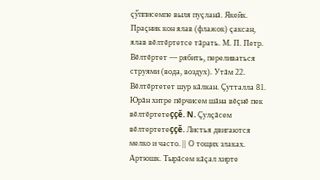çӳпписемпе выля пуçланă. Якейк. Праçник кон ялав (флажок) çаксан, ялав вĕлтĕртетсе тăрать. М. П. Петр. Вĕлтĕртет ― рябить, переливаться струями (вода, воздух). Утăм 22. Вĕлтĕртетет шур кăлкан. Çутталла 81. Юрăн хитре пĕрчисем шăна вĕçнĕ пек вĕлтĕртетеççĕ. N. Çулçăсем вĕлтертетеççĕ. Листья двигаются мелко и часто. || О тощих злаках. Артюшк. Тырăсем кăçал хирте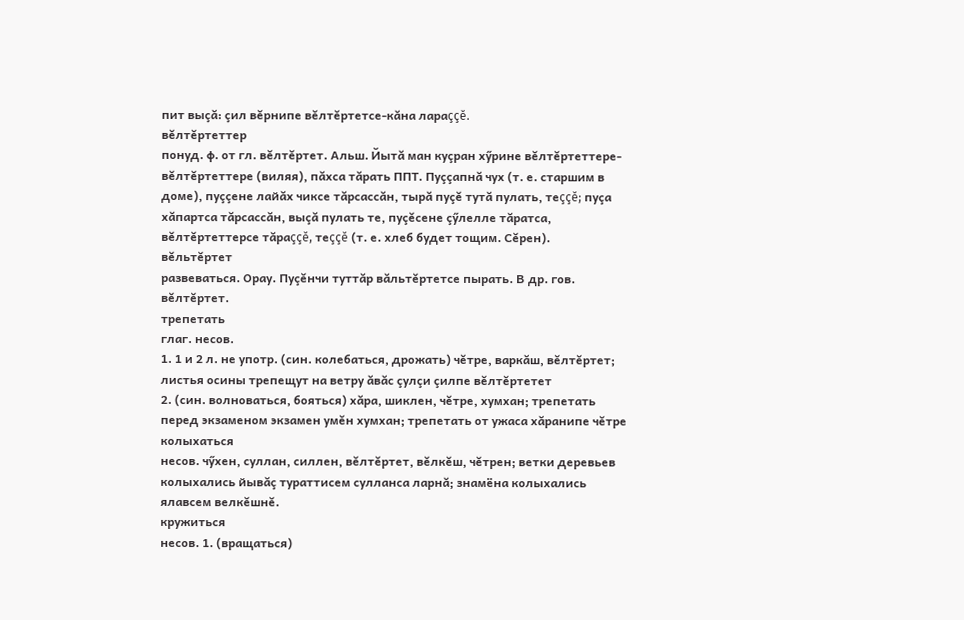пит выçă: çил вĕрнипе вĕлтĕртетсе-кăна лараççĕ.
вĕлтĕртеттер
понуд. ф. от гл. вĕлтĕртет. Альш. Йытă ман куçран хӳрине вĕлтĕртеттере-вĕлтĕртеттере (виляя), пăхса тăрать ППТ. Пуççапнă чух (т. е. старшим в доме), пуççене лайăх чиксе тăрсассăн, тырă пуçĕ тутă пулать, теççĕ; пуçа хăпартса тăрсассăн, выçă пулать те, пуçĕсене çӳлелле тăратса, вĕлтĕртеттерсе тăраççĕ, теççĕ (т. е. хлеб будет тощим. Сĕрен).
вĕльтĕртет
развеваться. Орау. Пуçĕнчи туттăр вăльтĕртетсе пырать. В др. гов. вĕлтĕртет.
трепетать
глаг. несов.
1. 1 и 2 л. не употр. (син. колебаться, дрожать) чĕтре, варкăш, вĕлтĕртет; листья осины трепещут на ветру ăвăс çулçи çилпе вĕлтĕртетет
2. (син. волноваться, бояться) хăра, шиклен, чĕтре, хумхан; трепетать перед экзаменом экзамен умĕн хумхан; трепетать от ужаса хăранипе чĕтре
колыхаться
несов. чӳхен, суллан, силлен, вĕлтĕртет, вĕлкĕш, чĕтрен; ветки деревьев колыхались йывăç тураттисем сулланса ларнă; знамёна колыхались ялавсем велкĕшнĕ.
кружиться
несов. 1. (вращаться)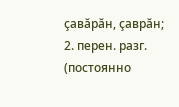çавăрăн, çаврăн; 2. перен. разг. (постоянно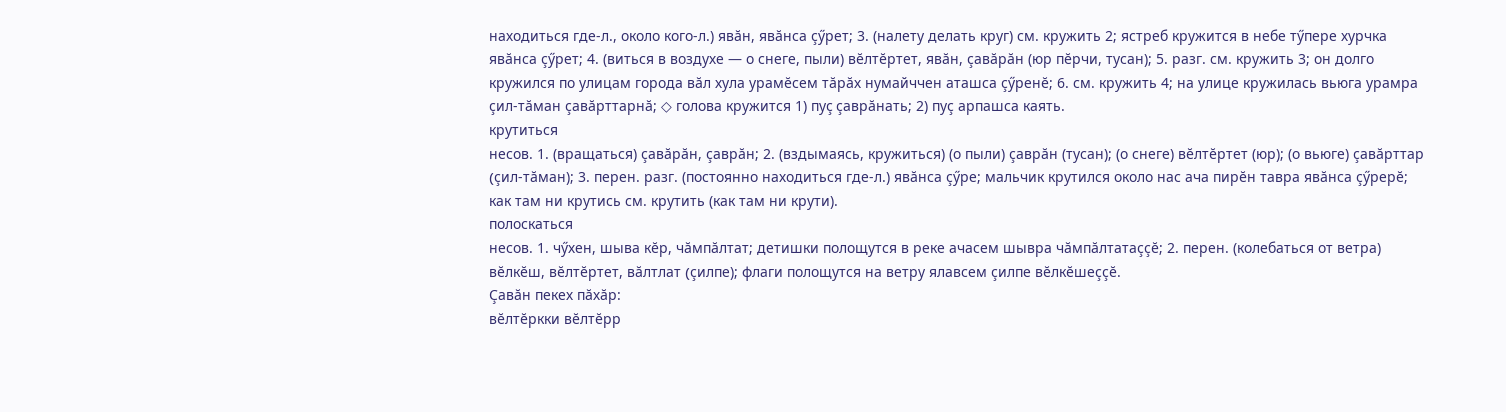находиться где-л., около кого-л.) явăн, явăнса çӳрет; 3. (налету делать круг) см. кружить 2; ястреб кружится в небе тӳпере хурчка явăнса çӳрет; 4. (виться в воздухе — о снеге, пыли) вĕлтĕртет, явăн, çавăрăн (юр пĕрчи, тусан); 5. разг. см. кружить 3; он долго кружился по улицам города вăл хула урамĕсем тăрăх нумайччен аташса çӳренĕ; 6. см. кружить 4; на улице кружилась вьюга урамра çил-тăман çавăрттарнă; ◇ голова кружится 1) пуç çаврăнать; 2) пуç арпашса каять.
крутиться
несов. 1. (вращаться) çавăрăн, çаврăн; 2. (вздымаясь, кружиться) (о пыли) çаврăн (тусан); (о снеге) вĕлтĕртет (юр); (о вьюге) çавăрттар (çил-тăман); 3. перен. разг. (постоянно находиться где-л.) явăнса çӳре; мальчик крутился около нас ача пирĕн тавра явăнса çӳрерĕ; как там ни крутись см. крутить (как там ни крути).
полоскаться
несов. 1. чӳхен, шыва кĕр, чăмпăлтат; детишки полощутся в реке ачасем шывра чăмпăлтатаççĕ; 2. перен. (колебаться от ветра) вĕлкĕш, вĕлтĕртет, вăлтлат (çилпе); флаги полощутся на ветру ялавсем çилпе вĕлкĕшеççĕ.
Çавăн пекех пăхăр:
вĕлтĕркки вĕлтĕрр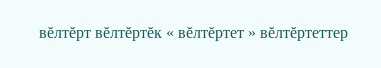вĕлтĕрт вĕлтĕртĕк « вĕлтĕртет » вĕлтĕртеттер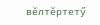вĕлтĕртетӳ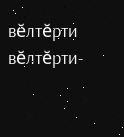вĕлтĕрти вĕлтĕрти-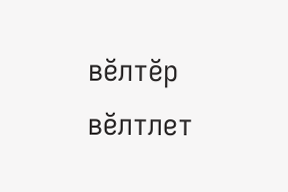вĕлтĕр вĕлтлет